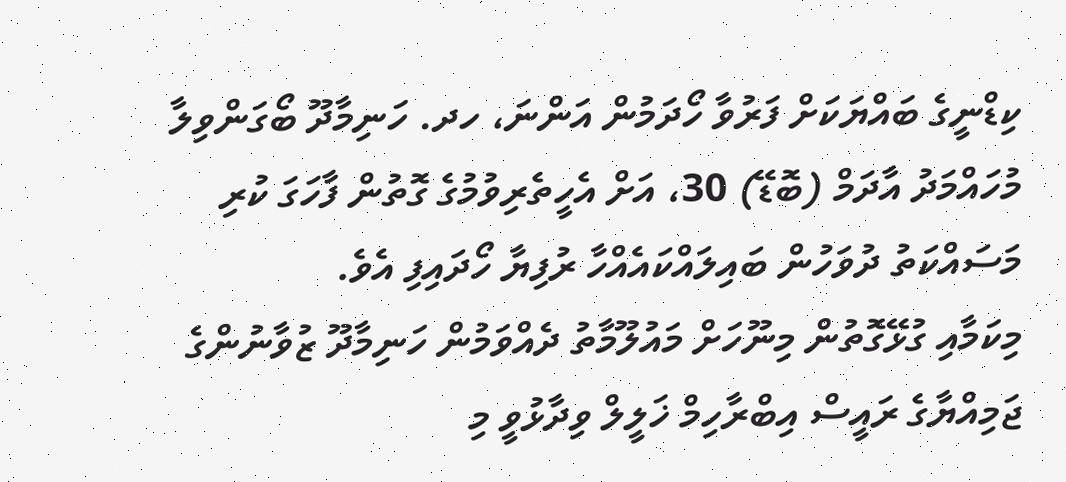ކިޑްނީގެ ބައްޔަކަށް ފަރުވާ ހޯދަމުން އަންނަ، ހދ. ހަނިމާދޫ ބޯގަންވިލާ މުހައްމަދު އާދަމް (ބޮޑޭ) 30، އަށް އެހީތެރިވުމުގެ ގޮތުން ފާހަގަ ކުރި މަސައްކަތު ދުވަހުން ބައިލައްކައެއްހާ ރުފިޔާ ހޯދައިފި އެވެ.
މިކަމާއި ގުޅޭގޮތުން މިނޫހަށް މައުލޫމާތު ދެއްވަމުން ހަނިމާދޫ ޒުވާނުންގެ ޖަމިއްޔާގެ ރައީސް އިބްރާހިމް ޚަލީލް ވިދާޅުވީ މި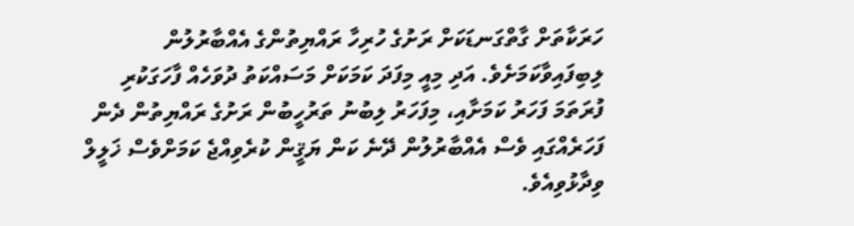ހަރަކާތަށް ގާތްގަނޑަކަށް ރަށުގެ ހުރިހާ ރައްޔިތުންގެ އެއްބާރުލުން ލިބިފައިވާކަމަށެވެ. އަދި މިއީ މިފަދަ ކަމަކަށް މަސައްކަތު ދުވަހެއް ފާހަގަކުރި ފުރަތަމަ ފަހަރު ކަމަށާއި، މިފަހަރު ލިބުނު ތަރުހީބުން ރަށުގެ ރައްޔިތުން ދެން ފަހަރެއްގައި ވެސް އެއްބާރުލުން ދޭނެ ކަން ޔަޤީން ކުރެވިއްޖެ ކަމަށްވެސް ޚަލީލް ވިދާޅުވިއެވެ.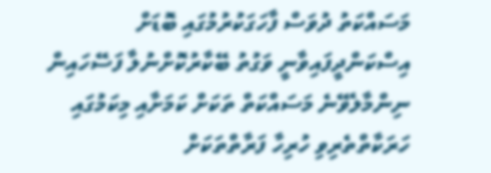މަސައްކަތު ދުވަސް ފާހަގަކުރުމުގައި ބޮޑަށް އިސްކަންދީފައިވާނީ ވަގުތު ބޭކާރުކޮށްނުލާ ފަސޭހައިން ނިންމާލެވޭނެ މަސައްކަތް ތަކަށް ކަމަށާއި މިކަމުގައި ހަރަކާތްތެރިވި ހުރިހާ ފަރާތްތަކަށް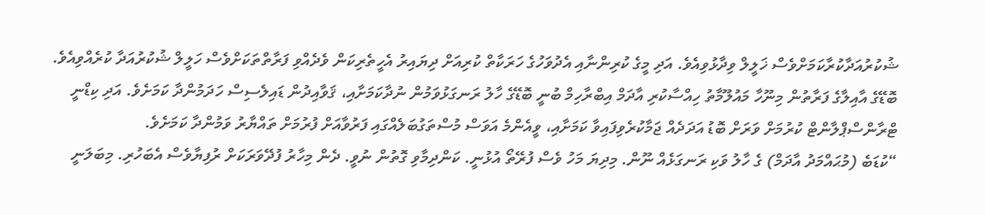ޝުކުރުއަދާކުރާކަމަށްވެސް ޚަލީލް ވިދާޅުވިއެވެ. އަދި މީގެ ކުރިންނާއި އެދުވަހުގެ ހަރަކާތް ކުރިއަށް ދިޔައިރު އެހީތެރިކަން ވެދެއްވި ފަރާތްތަކަށްވެސް ހަލީލް ޝުކުރުއަދާ ކުރެއްވިއެވެ.
ބޮޑޭގެ އާއިލާގެ ފަރާތުން މިނޫހާ މައުލޫމާތު ހިއްސާކުރި އާދަމް އިބްރާހިމް ބުނީ ބޮޑޭގެ ހާލު ރަނގަޅުވަމުން ނުދާކަމަށާއި، ޤަވާއިދުން ޑައިލެސިސް ހަދަމުންދާ ކަމަށެވެ. އަދި ކިޑްނީ ޓްރާންސްޕްލާންޓް ކުރުމަށް ވަރަށް ބޮޑު އަދަދެއް ޖަމާކުރެވިފައިވާ ކަމަށާއި، ވީއެންމެ އަވަސް މުސްތަގުބަލެއްގައި ފަރުވާއަށް ފުރުމަށް ތައްޔާރު ވަމުންދާ ކަމަށެވެ.
“ކުޑަބެ (މުޙައްމަދު އާދަމް) ގެ ހާލު ވަކި ރަނގަޅެއް ނޫން. މިދިޔަ މަހު ވެސް ފުރޭތޯ އުޅުނީ. ކަންދިމާވި ގޮތުން ނުވީ. ދެން މިހާރު ފުދޭވަރަކަށް ރުފިޔާވެސް އެބަހުރި. މިބަލަނީ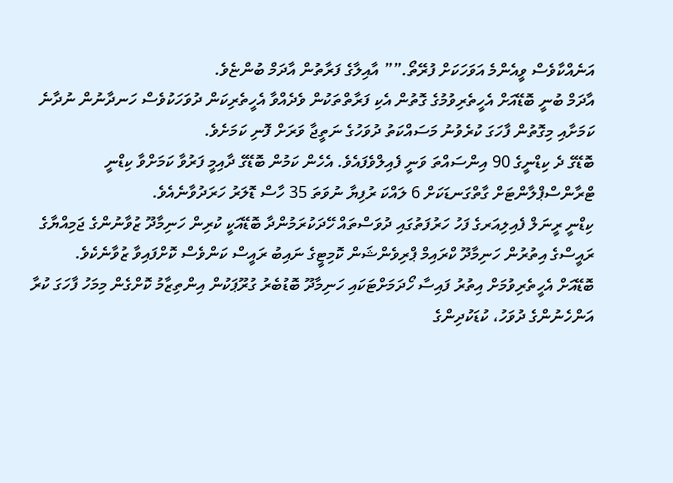އަނެއްކާވެސް ވީއެންމެ އަވަހަކަށް ފުރޭތޯ.”” އާއިލާގެ ފަރާތުން އާދަމް ބުންޏެވެ.
އާދަމް ބުނީ ބޮޑޭއަށް އެހީތެރިވުމުގެ ގޮތުން އެކި ފަރާތްތަކުން ވެދެއްވާ އެހީތެރިކަން ދުވަހަކުވެސް ހަނދާނުން ނުދާނެ ކަމަށާއި މިގޮތުން ފާހަގަ ކުރެވުނު މަސައްކަތު ދުވަހުގެ ނަތީޖާ ވަރަށް ފޮނި ކަމަށެވެ.
ބޮޑޭގެ ދެ ކިޑްނީގެ 90 އިންސައްތަ ވަނީ ފެއިލްވެފައެވެ. އެހެން ކަމުން ބޮޑޭގެ ދާއިމީ ފަރުވާ ކަމަށްވާ ކިޑްނީ ޓްރާންސްޕްލާންޓަށް ގާތްގަނޑަކަށް 6 ލައްކަ ރުފިޔާ ނުވަތަ 35 ހާސް ޑޮލަރު ހަރަދުވާނެއެވެ.
ކިޑްނީ ރީނަލް ފެއިލިއަރގެ ފަހު ހަރުފަތުގައި ދުވަސްތައް ހޭދަކުރަމުންދާ ބޮޑޭއަކީ ކުރިން ހަނިމާދޫ ޒުވާނުންގެ ޖަމިއްޔާގެ ރައީސްގެ އިތުރުން ހަނިމާދޫ ކްރައިމް ޕްރިވެންޝަން ކޮމިޓީގެ ނައިބު ރައީސް ކަންވެސް ކޮށްފައިވާ ޒުވާނެކެވެ.
ބޮޑޭއަށް އެހީތެރިވުމަށް އިތުރު ފައިސާ ހޯދަމަށްޓަކައި ހަނިމާދޫ ބޮޑުބެރު ގުރޫޕަކުން އިންތިޒާމު ކޮށްގެން މިމަހު ފާހަގަ ކުރާ އަންހެނުންގެ ދުވަހު، ކުޑަކުދިންގެ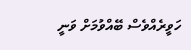ހަވީރެއްވެސް ބޭއްވުމަށް ވަނީ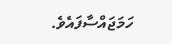ހަމަޖައްސާފައެވެ.